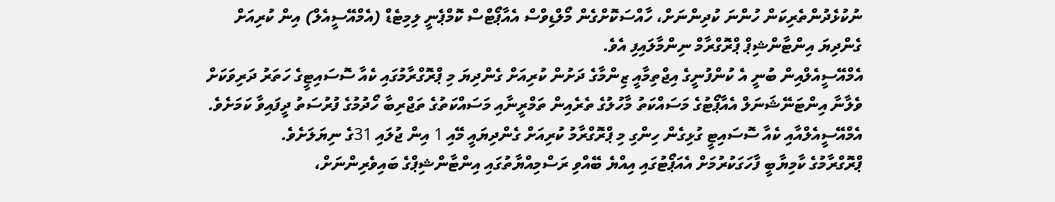ނުކުޅެދުންތެރިކަން ހުންނަ ކުދިންނަށް، ހާއްސަކޮށްގެން މޯލްޑިވްސް އެއާޕޯޓްސް ކޮމްޕެނީ ލިމިޓެޑް (އެމްއޭސީއެލް) އިން ކުރިއަށް ގެންދިޔަ އިންޓާންޝިޕް ޕްރޮގްރާމް ނިންމާލައިފި އެވެ.
އެމްއޭސީއެލްއިން ބުނީ އެ ކުންފުނީގެ އިޖްތިމާއީ ޒިންމާގެ ދަށުން ކުރިއަށް ގެންދިޔަ މި ޕްރޮގްރާމުގައި ކެއާ ސޮސައިޓީގެ ހަތަރު ދަރިވަކަށް ވެލާނާ އިންޓަނޭޝަނަލް އެއާޕޯޓުގެ މަސައްކަތު މާހުލުގެ ތެރެއިން ތަމްރީނާއި މަސައްކަތުގެ ތަޖްރިބާ ހޯދުމުގެ ފުރުސަތު ދީފައިވާ ކަމަށެވެ. އެމްއޭސީއެލްއާއި ކެއާ ސޮސައިޓީ ގުޅިގެން ހިންގި މި ޕްރޮގްރާމު ކުރިއަށް ގެންދިޔައީ މޭއި 1 އިން ޖުލައި 31ގެ ނިޔަލަށެވެ.
ޕްރޮގްރާމުގެ ކާމިޔާބީ ފާހަގަކުރުމަށް އެއަޕޯޓުގައި އިއްޔެ ބޭއްވި ރަސްމިއްޔާތުގައި އިންޓާންޝިޕްގެ ބައިވެރިންނަށް،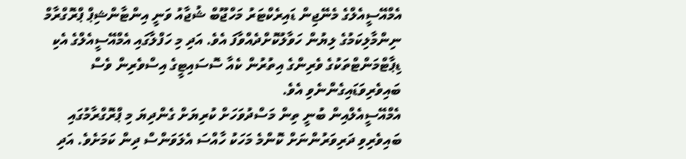އެމްއޭސީއެލްގެ މެނޭޖިން ޑައިރެކްޓަރު މަހްޖޫބް ޝުޖާއު ވަނީ އިންޓާންޝިޕް ޕްރޮގްރާމް ނިންމާލިކަމުގެ ލިޔުން ހަވާލުކޮށްދެއްވާފަ އެވެ. އަދި މި ހަފްލާގައި އެމްއޭސީއެލްގެ އެކި ޑިޕާޓްމަންޓްތަކުގެ ވެރިންގެ އިތުރުން ކެއާ ސޮސައިޓީގެ އިސްވެރިން ވެސް ބައިވެރިވަޑައިގެންނެވި އެވެ.
އެމްއޭސީއެލްއިން ބުނީ ތިން މަސްދުވަހަށް ކުރިޔަށް ގެންދިޔަ މި ޕްރޮގްރާމުގައި ބައިވެރިވި ދަރިވަރުންނަށް ކޮންމެ މަހަކު ހާއްސަ އެލަވަންސް ދިން ކަމަށެވެ. އަދި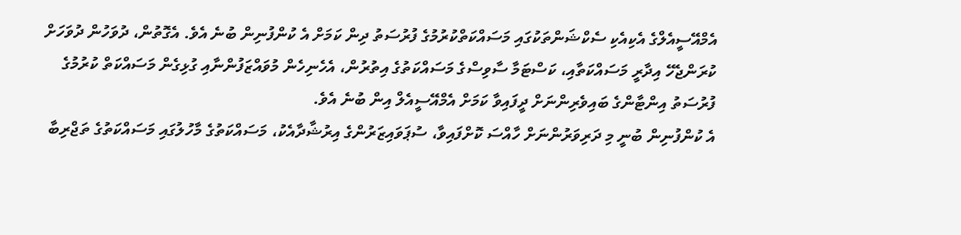އެމްއޭސީއެލްގެ އެކިއެކި ސެކްޝަންތަކުގައި މަސައްކަތްކުރުމުގެ ފުރުސަތު ދިން ކަމަށް އެ ކުންފުނިން ބުނެ އެވެ. އެގޮތުން، ދުވަހުން ދުވަހަށް ކުރަންޖެހޭ އިދާރީ މަސައްކަތާއި، ކަސްޓަމާ ސާވިސްގެ މަސައްކަތުގެ އިތުރުން، އެހެނިހެން މުވައްޒަފުންނާއި ގުޅިގެން މަސައްކަތް ކުރުމުގެ ފުރުސަތު އިންޓާންގެ ބައިވެރިންނަށް ދީފައިވާ ކަމަށް އެމްއޭސީއެލް އިން ބުނެ އެވެ.
އެ ކުންފުނިން ބުނީ މި ދަރިވަރުންނަށް ހާއްސަ ކޮށްފައިވާ، ސުޕަވައިޒަރުންގެ އިރުޝާދާއެކު، މަސައްކަތުގެ މާހުލުގައި މަސައްކަތުގެ ތަޖްރިބާ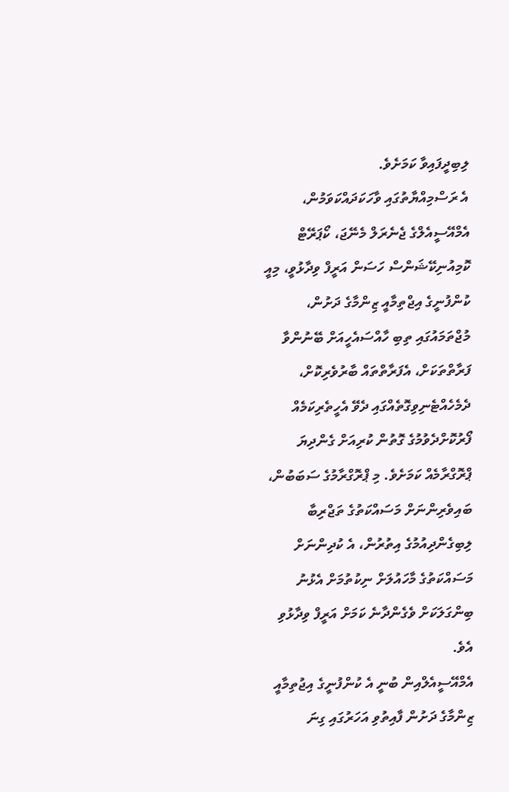ލިބިދީފައިވާ ކަމަށެވެ.
އެ ރަސްމިއްޔާތުގައި ވާހަކަދައްކަވަމުން، އެމްއޭސީއެލްގެ ޖެނެރަލް މެނޭޖަ، ކޯޕަރޭޓް ކޮމިއުނިކޭޝަންސް ހަސަން އަރީފް ވިދާޅުވީ، މިއީ ކުންފުނީގެ އިޖްތިމާއީ ޒިންމާގެ ދަށުން، މުޖްތަމައުގައި ތިބި ހާއްސައެހީއަށް ބޭނުންވާ ފަރާތްތަކަށް، އެފަރާތްތައް ބާރުވެރިކޮށް، ދެމެހެއްޓެނިވިގޮތެއްގައި ދެވޭ އެހީތެރިކަމެއް ފޯރުކޮށްދެވުމުގެ ގޮތުން ކުރިއަށް ގެންދިޔަ ޕްރޮގްރާމެއް ކަމަށެވެ. މި ޕްރޮގްރާމުގެ ސަބަބުން، ބައިވެރިންނަށް މަސައްކަތުގެ ތަޖްރިބާ ލިބިގެންދިއުމުގެ އިތުރުން، އެ ކުދިންނަށް މަސައްކަތުގެ މާހައުލަށް ނިކުތުމަށް އެޅުނު ބިންގަލަކަށް ވެގެންދާނެ ކަމަށް އަރީފް ވިދާޅުވި އެވެ.
އެމްއޭސީއެލްއިން ބުނީ އެ ކުންފުނީގެ އިޖުތިމާއީ ޒިންމާގެ ދަށުން ފާއިތުވި އަހަރުގައި ގިނަ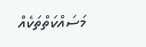މަސައްކަތްތަކެއް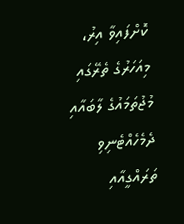ކޮށްފައިވާ އިރު، މިއަހަރުގެ ތެރޭގައި މުޖުތަމައުގެ ލާބައާއި ދެމެހެއްޓެނިވި ތަރައްގީއާއި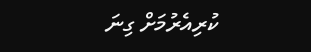ކުރިއެރުމަށް ގިނަ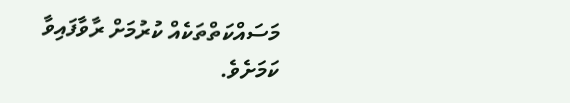މަސައްކަތްތަކެއް ކުރުމަށް ރާވާފައިވާ ކަމަށެވެ.